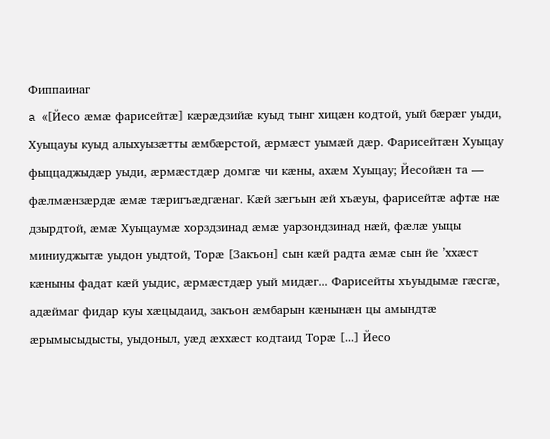Фиппаинаг
a «[Йесо ӕмӕ фарисейтӕ] кӕрӕдзийӕ куыд тынг хицӕн кодтой, уый бӕрӕг уыди, Хуыцауы куыд алыхуызӕтты ӕмбӕрстой, ӕрмӕст уымӕй дӕр. Фарисейтӕн Хуыцау фыццаджыдӕр уыди, ӕрмӕстдӕр домгӕ чи кӕны, ахӕм Хуыцау; Йесойӕн та — фӕлмӕнзӕрдӕ ӕмӕ тӕригъӕдгӕнаг. Кӕй зӕгъын ӕй хъӕуы, фарисейтӕ афтӕ нӕ дзырдтой, ӕмӕ Хуыцаумӕ хорздзинад ӕмӕ уарзондзинад нӕй, фӕлӕ уыцы миниуджытӕ уыдон уыдтой, Торӕ [Закъон] сын кӕй радта ӕмӕ сын йе ’ххӕст кӕныны фадат кӕй уыдис, ӕрмӕстдӕр уый мидӕг... Фарисейты хъуыдымӕ гӕсгӕ, адӕймаг фидар куы хӕцыдаид, закъон ӕмбарын кӕнынӕн цы амындтӕ ӕрымысыдысты, уыдоныл, уӕд ӕххӕст кодтаид Торӕ [...] Йесо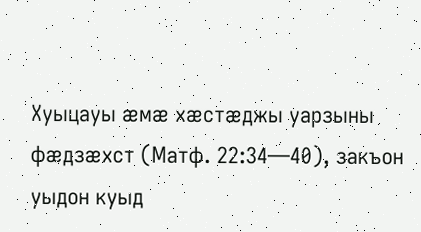Хуыцауы ӕмӕ хӕстӕджы уарзыны фӕдзӕхст (Матф. 22:34—40), закъон уыдон куыд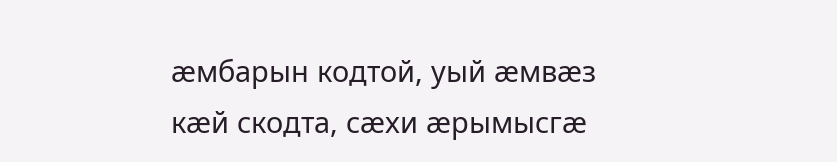ӕмбарын кодтой, уый ӕмвӕз кӕй скодта, сӕхи ӕрымысгӕ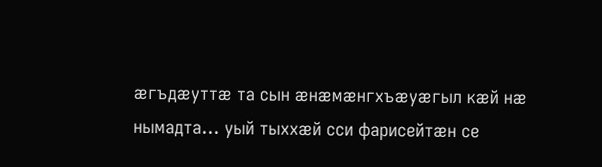ӕгъдӕуттӕ та сын ӕнӕмӕнгхъӕуӕгыл кӕй нӕ нымадта... уый тыххӕй сси фарисейтӕн се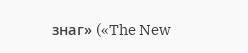знаг» («The New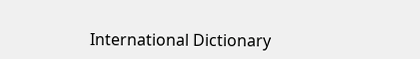International Dictionary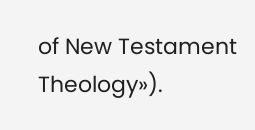of New Testament Theology»).